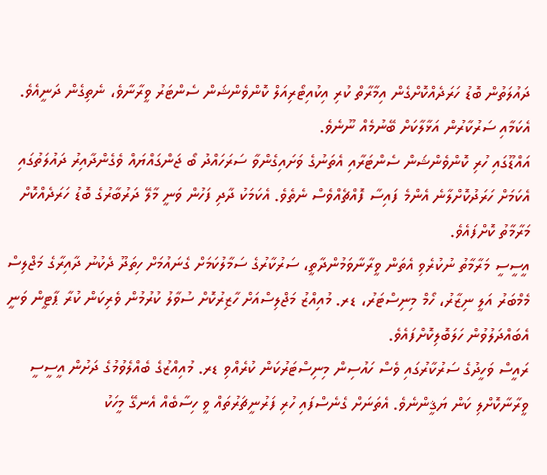ދައުލަތުން ބޮޑު ހަރަދެއްކޮށްގެން އިމާރާތް ކުރި އިކުއިޓޯރިއަލް ކޮންވެންޝަން ސެންޓަރު ވީރާނާވެ، ނެތިގެން ދަނީއެވެ. އެކަމާއި ސަރުކާރުން އަޅާލާކަށް ބޭނުމެއް ނޫނެވެ.
އައްޑޫގައި ހުރި ކޮންވެންޝަން ސެންޓަރާއި އެތަނުގެ ވަށައިގެންވާ ސަރަހައްދު ބޯ ޖަންގައްޔައް ވެގެންދާއިރު ދައުލަތުގައި އެކަމަށް ހަރަދުކޮށްލާނެ އެންމެ ފައިސާ ފޮއްޗެއްވެސް ނެތެވެ. އެކަމަކު ދާދި ފަހުން ވަނީ މާލޭ ދަރުބާރުގެ ބޮޑު ހަރަދެއްކޮށް މަރާމާތު ކޮށްފައެވެ.
އީސީސީ މަރާމާތު ނުކުރެވި އެތަން ވީރާނާވަމުންދާތީ، ސަރުކާރުގެ ސަމާލުކަމަށް ގެނައުމަށް ހިތަދޫ ދެކުނު ދާއިރާގެ މަޖްލިސް މެމްބަރު އަލީ ނިޒާރު، ހޯމް މިނިސްޓަރު، ޑރ. މުއިއްޒު މަޖްލިސްއަށް ހާޒިރުކޮށް ސުވާލު ކުރުމުން ވެރިކަން ކުރާ ޕާޓީން ވަނީ އެބައްދަލުވުން ހަލަބޮލިކޮށްފައެވެ.
ރައީސް ވަހީދުގެ ސަރުކާރުގައި ވެސް ހައުސިން މިނިސްޓަރުކަން ކުރެއްވި ޑރ. މުއިއްޒުގެ ބެއްލެވުމުގެ ދަށުން އީސީސީ ވީރާނާކޮށްލި ކަން ޔަޤީންނެވެ. އެތަނަށް ގެނެސްފައި ހުރި ފަރުނީޗަރުތައް ވީ ހިސާބެއް އެނގޭ މީހަކު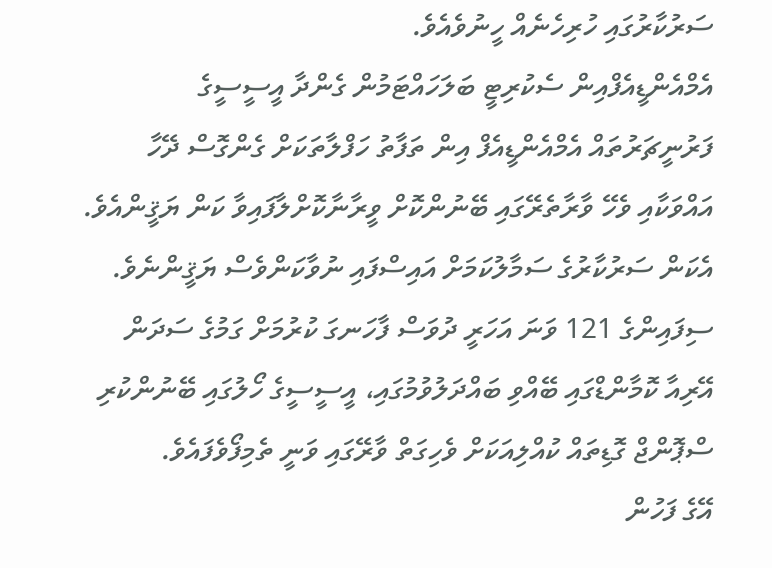ސަރުކާރުގައި ހުރިހެނެއް ހީނުވެއެވެ.
އެމްއެންޑީއެފްއިން ސެކުރިޓީ ބަލަހައްޓަމުން ގެންދާ އީސީސީގެ ފަރުނީޗަރުތައް އެމްއެންޑީއެފް އިން ތަފާތު ހަފްލާތަކަށް ގެންގޮސް ދޭހާ އައްވަކާއި ވެހޭ ވާރާތެރޭގައި ބޭނުންކޮށް ވީރާނާކޮށްލާފައިވާ ކަން ޔަޤީންއެވެ. އެކަން ސަރުކާރުގެ ސަމާލުކަމަށް އައިސްފައި ނުވާކަންވެސް ޔަޤީންނެވެ.
ސިފައިންގެ 121 ވަނަ އަހަރީ ދުވަސް ފާހަނގަ ކުރުމަށް ގަމުގެ ސަދަން އޭރިއާ ކޮމާންޑްގައި ބޭއްވި ބައްދަލުވުމުގައި، އީސީސީގެ ހޯލުގައި ބޭނުންކުރި ސްޕޮންޖް ގޮޑިތައް ކުއްލިއަކަށް ވެހިގަތް ވާރޭގައި ވަނީ ތެމިފޯވެފައެވެ.
އޭގެ ފަހުން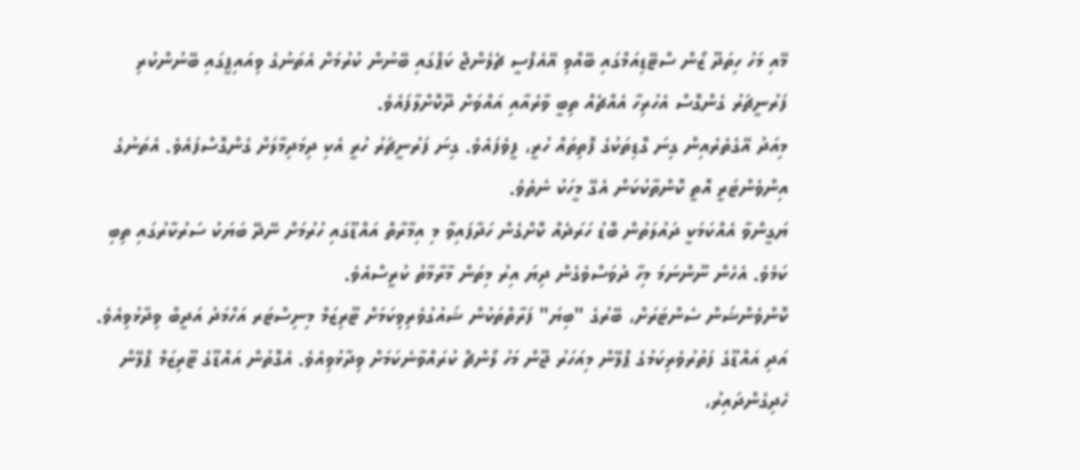މޭއި މަހު ހިތަދޫ ޒޯން ސްޓޭޑިއަމްގައި ބޭއްވި އޭއެފްސީ ޗެލެންޖް ކަޕްގައި ބޭނުން ކުރުމަށް އެތަނުގެ ވިއައިޕީގައި ބޭނުންކުރި ފަރުނީޗަރު ގެންގޮސް އެހުރިހާ އެއްޗެއް ތިބީ ވާރެއާއި އައްވަށް ދޫކޮށްލާފައެވެ.
މިއަދު އޭގެތެރެއިން ގިނަ ގޮޑިތަކުގެ ފޮތިތައް ހުރީ، ފީވެފައެވެ. ގިނަ ފަރުނީޗަރު ހުރީ އެކި ދިމަދިމާލަށް ގެންގޮސްފައެވެ. އެތަނުގެ އިންވެންޓަރީ އޮތީ ކޮންތާކުކަން އެގޭ މީހަކު ނެތެވެ.
ޔަގީންވާ އެއްކަމަކީ ދައުލަތުން ބޮޑު ހަރަދެއް ކޮށްގެން ހަދާފައިވާ މި އިމާރާތް އައްޑޫގައި ހުރުމަށް ނޭދޭ ބަޔަކު ސަރުކާރުގައި ތިބި ކަމެވެ. އެހެން ނޫންނަމަ މިހާ ދުވަސްވެގެން ދިޔަ އިރު މިތަން މާރާމާތު ކުރީސްއެވެ.
ކޮންވެންޝަން ސެންޓަރަށް، ބޭރުގެ "ބިޔަ" ފަރާތްތަކުން ޝައުގުވެރިވިކަމަށް ޓޫރިޒަމް މިނިސްޓަރ އަހްމަދު އަދީބް ވިދާޅުވިއެވެ. އަދި އައްޑޫގެ ފަތުރުވެރިކަމުގެ ޕްލޭން މިއަހަރު ޖޫން މަހު ލޯންޗް ކުރައްވާނެކަމަށް ވިދާޅުވިއެވެ. އެގޮތުން އައްޑޫގެ ޓޫރިޒަމް ޕްލޭން ހެދިގެންދައިރު،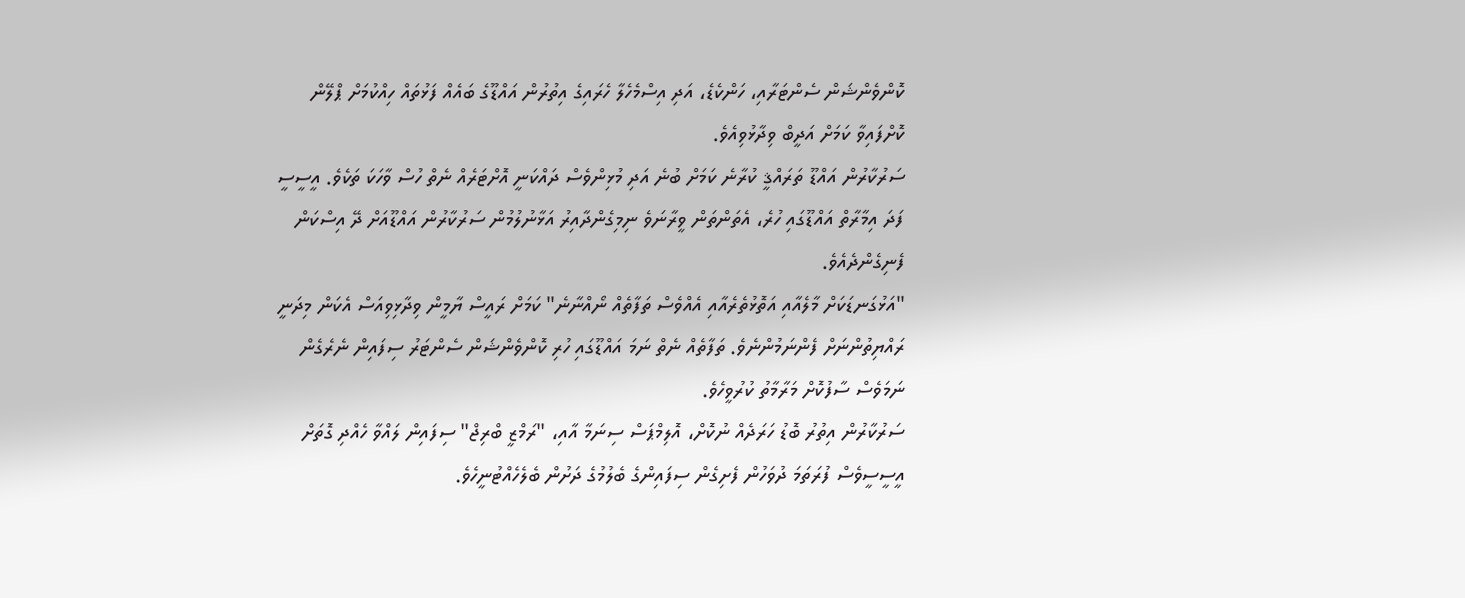ކޮންވެންޝަން ސެންޓަރާއި، ހަންކެޑެ، އަދި އިސްމެހެލާ ހެރައިގެ އިތުރުން އައްޑޫގެ ބައެއް ފަޅުތައް ހިއްކުމަށް ޕްލޭން ކޮށްފައިވާ ކަމަށް އަދީބް ވިދާޅުވިއެވެ.
ސަރުކާރުން އައްޑޫ ތަރައްޤީ ކުރާނެ ކަމަށް ބުނެ އަދި މުޅިންވެސް ދައްކަނީ އޮށްޓަރެއް ނެތް ހުސް ވާހަކަ ތަކެވެ. އީސީސީ ފަދަ އިމާރާތް އައްޑޫގައި ހުރެ، އެތަންތަން ވީރާނަވެ ނިމިގެންދާއިރު އަޅާނުލުމުން ސަރުކާރުން އައްޑޫއަށް ދޭ އިސްކަން ފެނިގެންދެއެވެ.
"އަޅުގަނޑަކަށް މާލެއާއި އަތޮޅުތެރެއާއި އެއްވެސް ތަފާތެއް ނޯއްނާނެ" ކަމަށް ރައީސް ޔާމީން ވިދާޅިވިއަސް އެކަން މިދަނީ ރައްޔިތުންނަށް ފެންނަމުންނެވެ. ތަފާތެއް ނެތް ނަމަ އައްޑޫގައި ހުރި ކޮންވެންޝަން ސެންޓަރު ސިފައިން ނެރެގެން ނަމަވެސް ސާފުކޮށް މަރާމާތު ކުރުވީހެވެ.
ސަރުކާރުން އިތުރު ބޮޑު ހަރަދެއް ނުކޮށް، އޮލިމްޕަސް ސިނަމާ އާއި، "ރަމްޒީ ބްރިޖް" ސިފައިން ލައްވާ ހެއްދި ގޮތަށް އީސީސީވެސް ފުރަތަމަ ދުވަހުން ފެށިގެން ސިފައިންގެ ބެލުމުގެ ދަށުން ބެލެހެއްޓުނީހެވެ.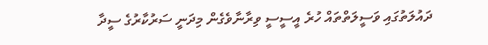ދައުލަތުގައި ވަސީލަތްތައް ހުރެ އީސީސީ ވިރާނާވެގެން މިދަނީ ސަރުކާރުގެ ސީދާ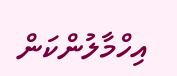އިހްމާލުންކަން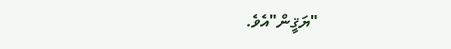"ޔަޤީން"އެވެ.